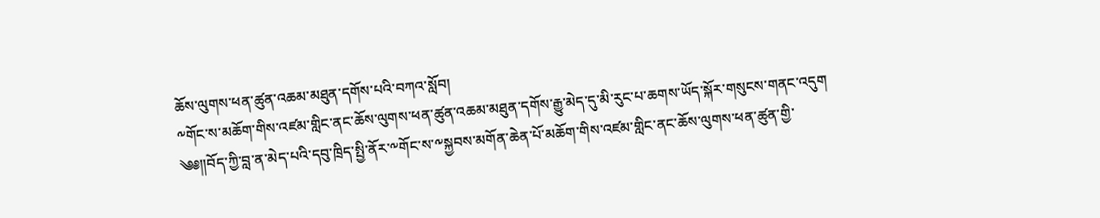ཆོས་ལུགས་ཕན་ཚུན་འཆམ་མཐུན་དགོས་པའི་བཀའ་སློབ།
༸གོང་ས་མཆོག་གིས་འཛམ་གླིང་ནང་ཆོས་ལུགས་ཕན་ཚུན་འཆམ་མཐུན་དགོས་རྒྱུ་མེད་དུ་མི་རུང་པ་ཆགས་ཡོད་སྐོར་གསུངས་གནང་འདུག
༄༅༎བོད་ཀྱི་བླ་ན་མེད་པའི་དབུ་ཁྲིད་སྤྱི་ནོར་༸གོང་ས་༸སྐྱབས་མགོན་ཆེན་པོ་མཆོག་གིས་འཛམ་གླིང་ནང་ཆོས་ལུགས་ཕན་ཚུན་གྱི་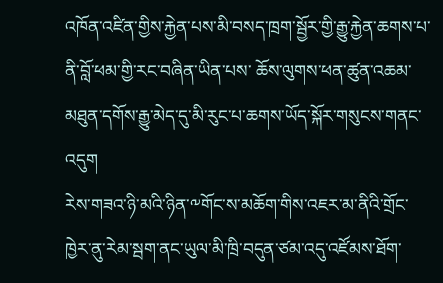འཁོན་འཛིན་གྱིས་རྐྱེན་པས་མི་བསད་ཁྲག་སྦྱོར་གྱི་རྒྱུ་རྐྱེན་ཆགས་པ་ནི་བློ་ཕམ་གྱི་རང་བཞིན་ཡིན་པས་ ཆོས་ལུགས་ཕན་ཚུན་འཆམ་མཐུན་དགོས་རྒྱུ་མེད་དུ་མི་རུང་པ་ཆགས་ཡོད་སྐོར་གསུངས་གནང་འདུག
རེས་གཟའ་ཉི་མའི་ཉིན་༸གོང་ས་མཆོག་གིས་འཇར་མ་ནིའི་གྲོང་ཁྱེར་ནུ་རེམ་སྦག་ནང་ཡུལ་མི་ཁྲི་བདུན་ཙམ་འདུ་འཛོམས་ཐོག་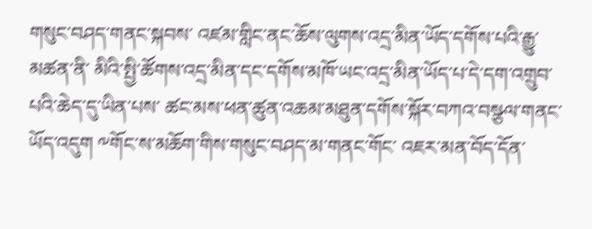གསུང་བཤད་གནང་སྐབས་ འཛམ་གླིང་ནང་ཆོས་ལུགས་འདྲ་མིན་ཡོད་དགོས་པའི་རྒྱུ་མཚན་ནི་ མིའི་སྤྱི་ཚོགས་འདྲ་མིན་དང་དགོས་མཁོ་ཡང་འདྲ་མིན་ཡོད་པ་དེ་དག་འགྲུབ་པའི་ཆེད་དུ་ཡིན་པས་ ཚང་མས་ཕན་ཚུན་འཆམ་མཐུན་དགོས་སྐོར་བཀའ་བསྩལ་གནང་ཡོད་འདུག ༸གོང་ས་མཆོག་གིས་གསུང་བཤད་མ་གནང་གོང་ འཇར་མན་བོད་དོན་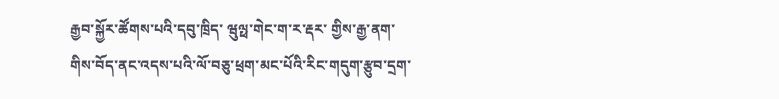རྒྱབ་སྐྱོར་ཚོགས་པའི་དབུ་ཁྲིད་ ཝུལྥ་གེང་ག་ར་རྡར་ གྱིས་རྒྱ་ནག་གིས་བོད་ནང་འདས་པའི་ལོ་བཅུ་ཕྲག་མང་པོའི་རིང་གདུག་རྩུབ་དྲག་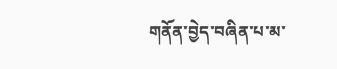གནོན་བྱེད་བཞིན་པ་མ་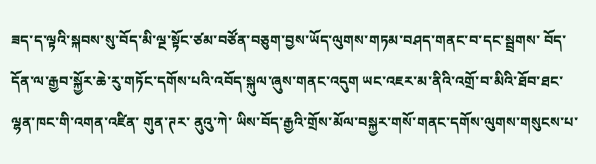ཟད་ད་ལྟའི་སྐབས་སུ་བོད་མི་ལྔ་སྟོང་ཙམ་བཙོན་བཅུག་བྱས་ཡོད་ལུགས་གཏམ་བཤད་གནང་བ་དང་སྦྲགས་ བོད་དོན་ལ་རྒྱབ་སྐྱོར་ཆེ་རུ་གཏོང་དགོས་པའི་འབོད་སྐུལ་ཞུས་གནང་འདུག ཡང་འཇར་མ་ནིའི་འགྲོ་བ་མིའི་ཐོབ་ཐང་ལྷན་ཁང་གི་འགན་འཛིན་ གུན་ཊར་ ནུའུ་ཀེ་ ཡིས་བོད་རྒྱའི་གྲོས་མོལ་བསྐྱར་གསོ་གནང་དགོས་ལུགས་གསུངས་པ་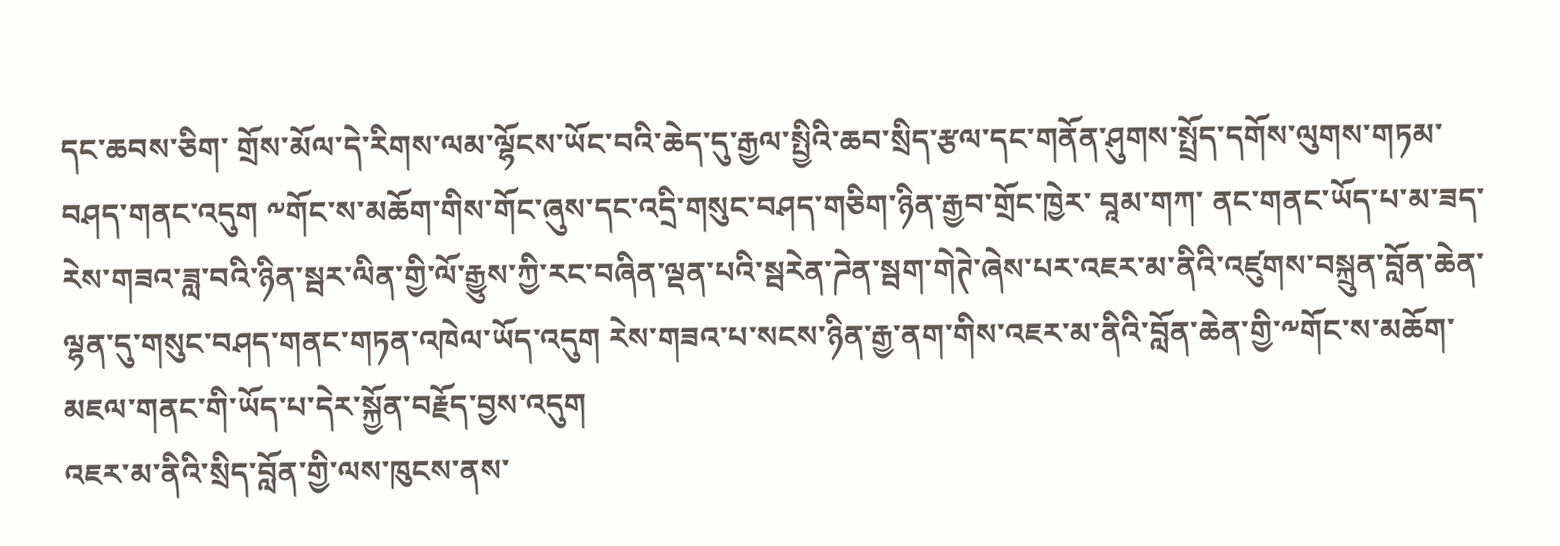དང་ཆབས་ཅིག་ གྲོས་མོལ་དེ་རིགས་ལམ་ལྷོངས་ཡོང་བའི་ཆེད་དུ་རྒྱལ་སྤྱིའི་ཆབ་སྲིད་རྩལ་དང་གནོན་ཤུགས་སྤྲོད་དགོས་ལུགས་གཏམ་བཤད་གནང་འདུག ༸གོང་ས་མཆོག་གིས་གོང་ཞུས་དང་འདྲི་གསུང་བཤད་གཅིག་ཉིན་རྒྱབ་གྲོང་ཁྱེར་ བཱམ་གཀ་ ནང་གནང་ཡོད་པ་མ་ཟད་ རེས་གཟའ་ཟླ་བའི་ཉིན་སྦར་ལིན་གྱི་ལོ་རྒྱུས་ཀྱི་རང་བཞིན་ལྡན་པའི་སྦརེན་ཌེན་སྦག་གེཊེ་ཞེས་པར་འཇར་མ་ནིའི་འཛུགས་བསྐྲུན་བློན་ཆེན་ལྷན་དུ་གསུང་བཤད་གནང་གཏན་འཁེལ་ཡོད་འདུག རེས་གཟའ་པ་སངས་ཉིན་རྒྱ་ནག་གིས་འཇར་མ་ནིའི་བློན་ཆེན་གྱི་༸གོང་ས་མཆོག་མཇལ་གནང་གི་ཡོད་པ་དེར་སྐྱོན་བརྗོད་བྱས་འདུག
འཇར་མ་ནིའི་སྲིད་བློན་གྱི་ལས་ཁུངས་ནས་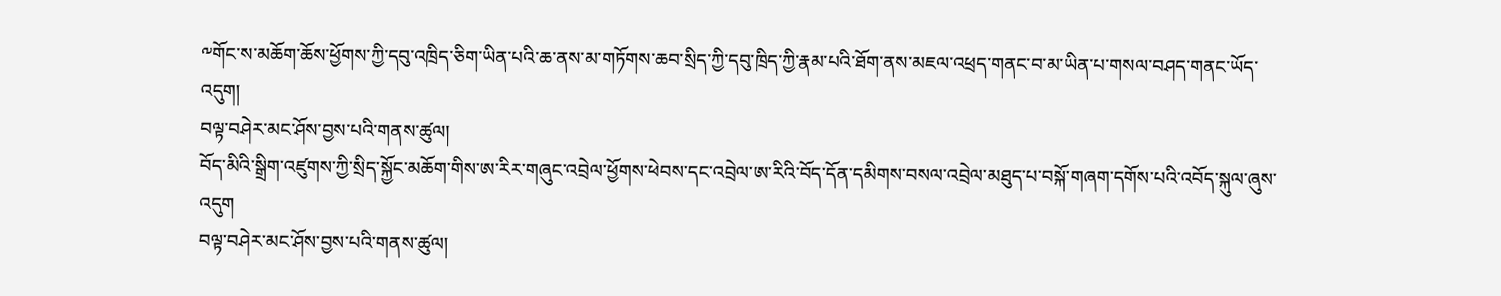༸གོང་ས་མཆོག་ཆོས་ཕྱོགས་ཀྱི་དབུ་འཁྲིད་ཅིག་ཡིན་པའི་ཆ་ནས་མ་གཏོགས་ཆབ་སྲིད་ཀྱི་དབུ་ཁྲིད་ཀྱི་རྣམ་པའི་ཐོག་ནས་མཇལ་འཕྲད་གནང་བ་མ་ཡིན་པ་གསལ་བཤད་གནང་ཡོད་འདུག།
བལྟ་བཤེར་མང་ཤོས་བྱས་པའི་གནས་ཚུལ།
བོད་མིའི་སྒྲིག་འཛུགས་ཀྱི་སྲིད་སྐྱོང་མཆོག་གིས་ཨ་རིར་གཞུང་འབྲེལ་ཕྱོགས་ཕེབས་དང་འབྲེལ་ཨ་རིའི་བོད་དོན་དམིགས་བསལ་འབྲེལ་མཐུད་པ་བསྐོ་གཞག་དགོས་པའི་འབོད་སྐུལ་ཞུས་འདུག
བལྟ་བཤེར་མང་ཤོས་བྱས་པའི་གནས་ཚུལ།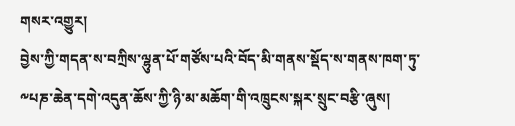གསར་འགྱུར།
བྱེས་ཀྱི་གདན་ས་བཀྲིས་ལྷུན་པོ་གཙོས་པའི་བོད་མི་གནས་སྡོད་ས་གནས་ཁག་ཏུ་༸པཎ་ཆེན་དགེ་འདུན་ཆོས་ཀྱི་ཉི་མ་མཆོག་གི་འཁྲུངས་སྐར་སྲུང་བརྩི་ཞུས།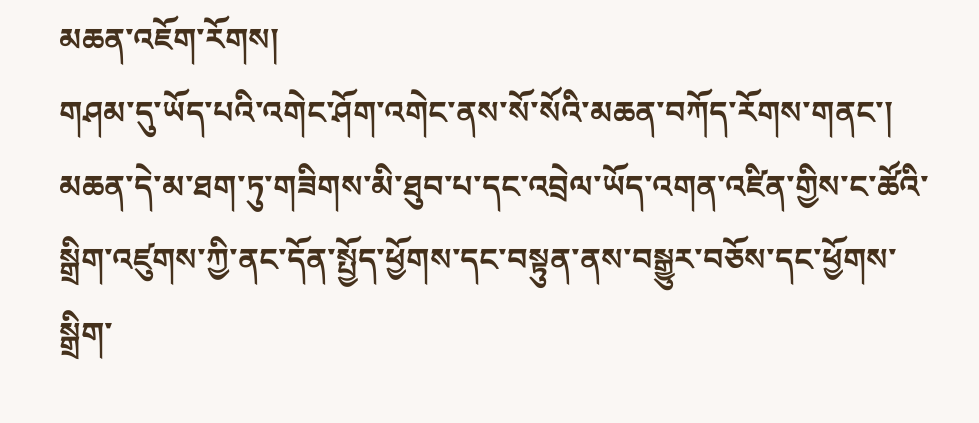མཆན་འཇོག་རོགས།
གཤམ་དུ་ཡོད་པའི་འགེང་ཤོག་འགེང་ནས་སོ་སོའི་མཆན་བཀོད་རོགས་གནང་། མཆན་དེ་མ་ཐག་ཏུ་གཟིགས་མི་ཐུབ་པ་དང་འབྲེལ་ཡོད་འགན་འཛིན་གྱིས་ང་ཚོའི་སྒྲིག་འཛུགས་ཀྱི་ནང་དོན་སྤྱོད་ཕྱོགས་དང་བསྟུན་ནས་བསྒྱུར་བཅོས་དང་ཕྱོགས་སྒྲིག་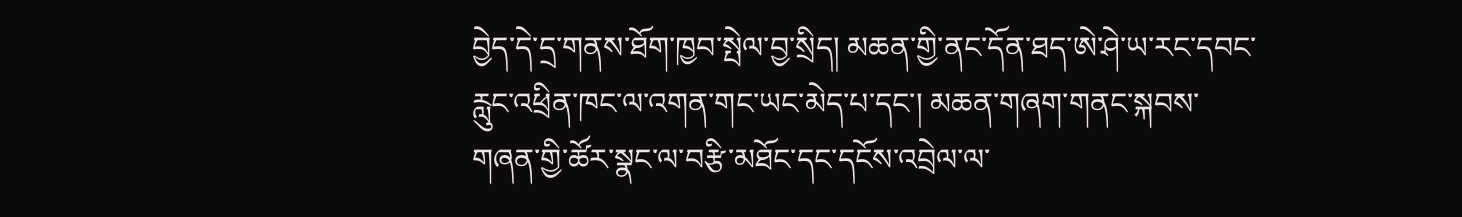བྱེད་དེ་དྲ་གནས་ཐོག་ཁྱབ་སྤེལ་བྱ་སྲིད། མཆན་གྱི་ནང་དོན་ཐད་ཨེ་ཤེ་ཡ་རང་དབང་རླུང་འཕྲིན་ཁང་ལ་འགན་གང་ཡང་མེད་པ་དང་། མཆན་གཞག་གནང་སྐབས་གཞན་གྱི་ཚོར་སྣང་ལ་བརྩི་མཐོང་དང་དངོས་འབྲེལ་ལ་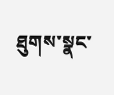ཐུགས་སྣང་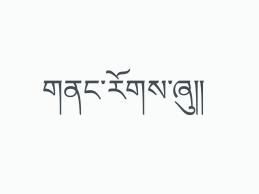གནང་རོགས་ཞུ༎